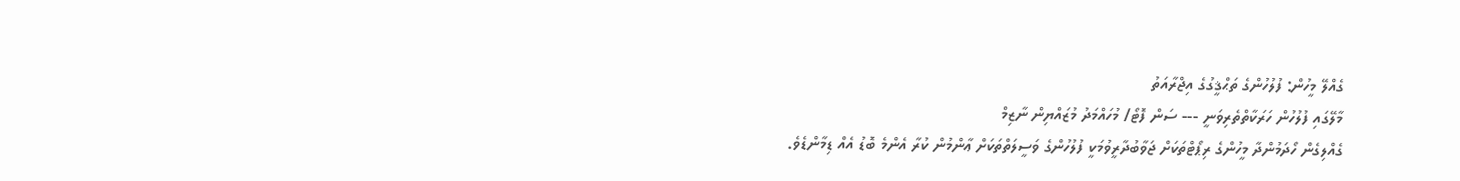ގެއްލޭ މީހުން: ފުލުހުންގެ ތަޙްޤީގުގެ އިޖްރާއަތު
މާލޭގައި ފުލުހުން ހަރަކާތްތެރިވަނީ --- ސަން ފޮޓޯ/ މުހައްމަދު މުޒައްޔިން ނާޒިމް
ގެއްލިގެން ހޯދަމުންދާ މީހުންގެ ރިޕޯޓްތަކަށް ޖަވާބުދާރީވުމަކީ ފުލުހުންގެ ވަސީލަތްތަކަށް ޢާންމުން ކުރާ އެންމެ ބޮޑު އެއް ޑިމާންޑެވެ.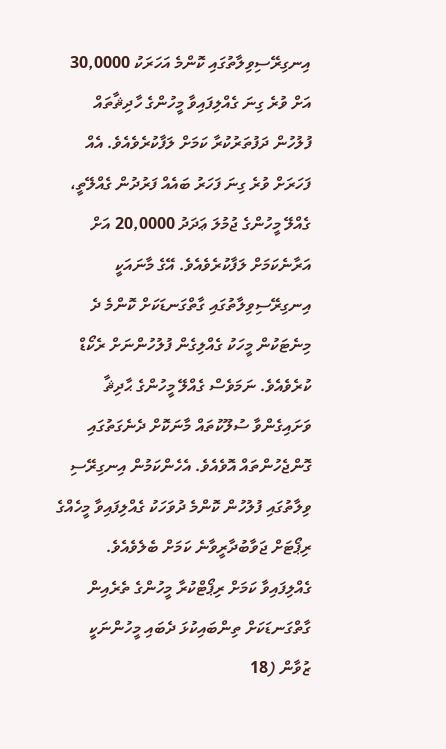އިނގިރޭސިވިލާތުގައި ކޮންމެ އަހަރަކު 30,0000 އަށް ވުރެ ގިނަ ގެއްލިފައިވާ މީހުންގެ ހާދިޘާތައް ފުލުހުން ދަފުތަރުކުރާ ކަމަށް ލަފާކުރެވެއެވެ. އެއް ފަހަރަށް ވުރެ ގިނަ ފަހަރު ބައެއް ފަރުދުން ގެއްލޭތީ، ގެއްލޭ މީހުންގެ ޖުމުލަ ޢަދަދު 20,0000 އަށް އަރާނެކަމަށް ލަފާކުރެވެއެވެ. އޭގެ މާނައަކީ އިނގިރޭސިވިލާތުގައި ގާތްގަނޑަކަށް ކޮންމެ ދެ މިނެޓަކުން މީހަކު ގެއްލިގެން ފުލުހުންނަށް ރެކޯޑް ކުރެވެއެވެ. ނަމަވެސް ގެއްލޭ މީހުންގެ ޙާދިޘާ ވަށައިގެންވާ ސުލޫކުތައް މާނަކޮށް ދެނެގަތުގައި ގޮންޖެހުންތައް އޮވެއެވެ. އެހެންކަމުން އިނގިރޭސި ވިލާތުގައި ފުލުހުން ކޮންމެ ދުވަހަކު ގެއްލިފައިވާ މީހެއްގެ ރިޕޯޓަށް ޖަވާބުދާރީވާނެ ކަމަށް ބެލެވެއެވެ. ގެއްލިފައިވާ ކަމަށް ރިޕޯޓްކުރާ މީހުންގެ ތެރެއިން ގާތްގަނޑަކަށް ތިންބައިކުޅަ ދެބައި މީހުންނަކީ ޒުވާން (18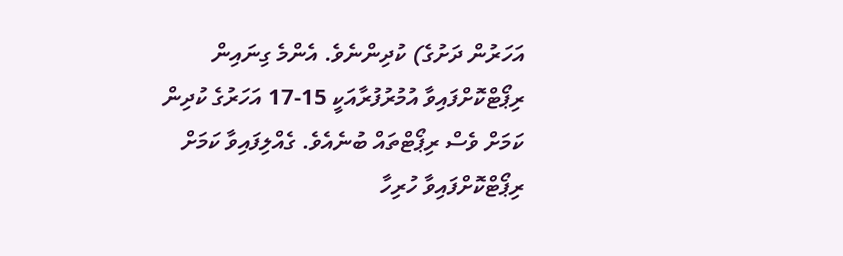އަހަރުން ދަށުގެ) ކުދިންނެވެ. އެންމެ ގިނައިން ރިޕޯޓްކޮށްފައިވާ އުމުރުފުރާއަކީ 15-17 އަހަރުގެ ކުދިން ކަމަށް ވެސް ރިޕޯޓްތައް ބުނެއެވެ. ގެއްލިފައިވާ ކަމަށް ރިޕޯޓްކޮށްފައިވާ ހުރިހާ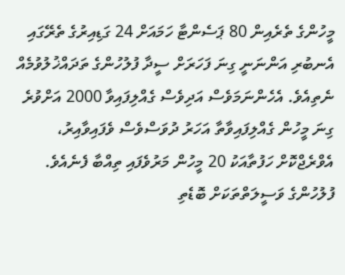މީހުންގެ ތެރެއިން 80 ޕަސެންޓާ ހަމައަށް 24 ގަޑިއިރުގެ ތެރޭގައި އެނބުރި އަންނަނީ ގިނަ ފަހަރަށް ސީދާ ފުލުހުންގެ ތަދައްޚުލުވުމެއް ނެތިއެވެ. އެހެންނަމަވެސް އަދިވެސް ގެއްލިފައިވާ 2000 އަށްވުރެ ގިނަ މީހުން ގެއްލިފައިވާތާ އަހަރު ދުވަސްވެސް ވެފައިވާއިރު، އެވްރެޖްކޮށް ހަފުތާއަކު 20 މީހުން މަރުވެފައި ތިއްބާ ފެނެއެވެ. ފުލުހުންގެ ވަސީލަތްތަކަށް ބޮޑެތި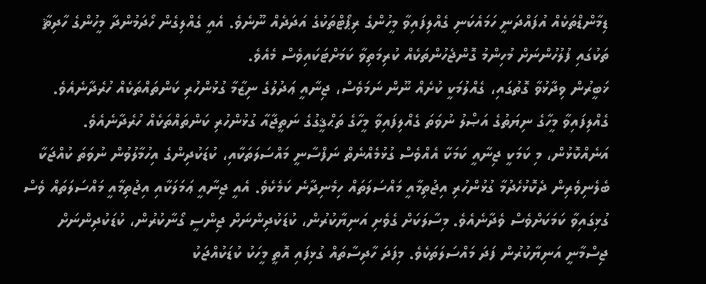ޑިމާންޑްތަކެއް އުފައްދަނީ ހަމައެކަނި ގެއްލިފައިވާ މީހުންގެ ރިޕޯޓްތަކުގެ އަދަދެއް ނޫނެވެ. އެއީ ގެއްލިގެން ހޯދަމުންދާ މީހުންގެ ހާދިޘާ ތަކުގައި ފުލުހުންނަށް މުހިންމު ގޮންޖެހުންތަކެއް ކުރިމަތިވާ ކަމަށްޓަކައިވެސް މެއެވެ.
ޚަބީރުން ވިދާޅުވާ ގޮތުގައި، ގެއްލުމަކީ ކުށެއް ނޫން ނަމަވެސް، ޖިނާއީ ޢަދުލުގެ ނިޒާމާ ގުޅުންހުރި ކަންތައްތަކެއް ހުރެދާނެއެވެ. ގެއްލިފައިވާ މީހާގެ ނިޔަތުގެ އަޞްލު ނުވަތަ ގެއްލިފައިވާ މީހާގެ ތަޙްޤީގުގެ ނަތީޖާއާ ގުޅުންހުރި ކަންތައްތަކެއް ހުރެދާނެއެވެ. އަނެއްކޮޅުން، މި ކަމަކީ ޖިނާއީ ކަމަކާ އެއްވެސް ގުޅުމެއްނެތް ނަފްސާނީ މައްސަލަތަކާއި، ކުޑަކުދިންގެ އިހުމާލުވުން ނުވަތަ ކުއްޖަކާ ބެލެނިވެރިން ދެކޮޅުހެދުމާ ގުޅުންހުރި އިޖުތިމާއީ މައްސަލަތައް ހިމެނިދާނެ ކަމެކެވެ. އެއީ ޖިނާއީ ޢަމަލަކާއި އިޖުތިމާއީ މައްސަލަތައް ވެސް ގުޅިގައިވާ ކަމަކަށްވެސް ވެދާނެއެވެ. މިސާލަކަށް ގެވެށި އަނިޔާކުރުން، ކުޑަކުދިންނަށް ޖިންސީ ގޯނާކުރުން، ކުޑަކުދިންނަށް ޖިސްމާނީ އަނިޔާކުރުން ފަދަ މައްސަލަތަކެވެ. މިފަދަ ހާދިސާތައް ގުޅިފައި އޮތީ މީހަކު ކުޑަކުއްޖަކު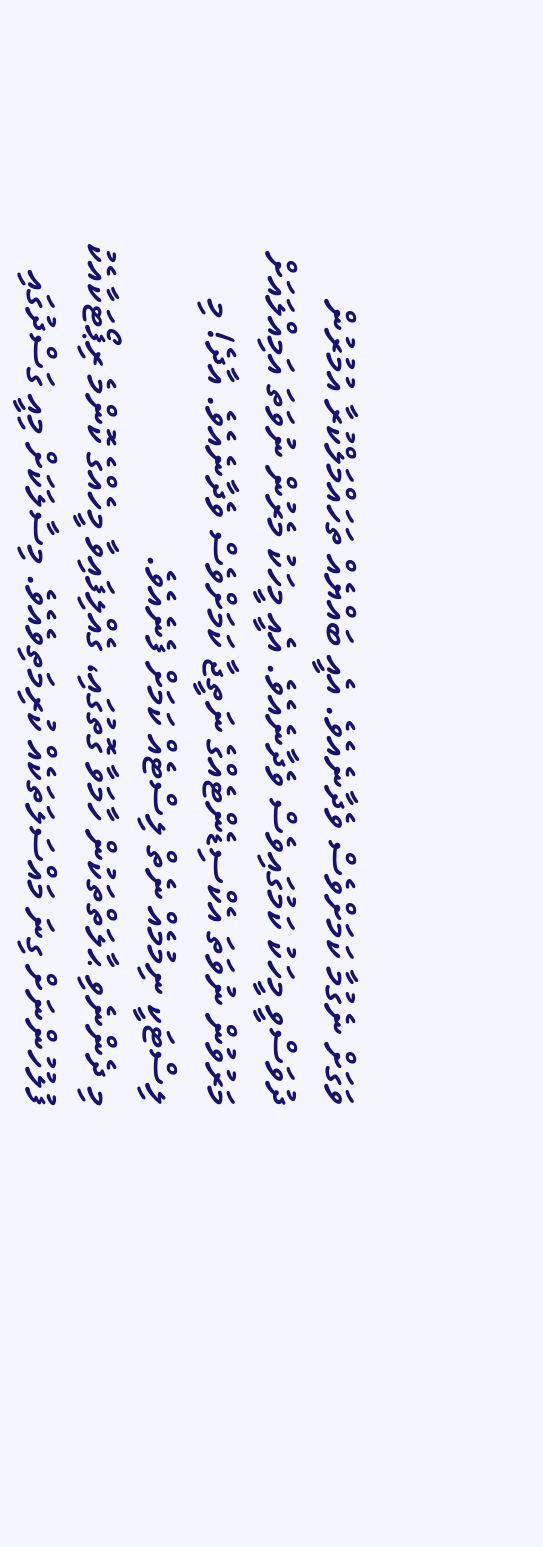ވަގަށް ނެގުމާ ކަމަށްވެސް ވެދާނެއެވެ. އެއީ ބައްޔެއް ތަހައްމަލްކުރާ އުމުރުން ދުވަސްވީ މީހަކު ކަމުގައިވެސް ވެދާނެއެވެ. އެއީ މީހަކު މެރުން ނުވަތަ އަމިއްލައަށް މަރުވުން ނުވަތަ އެކްސިޑެންޓެއްގެ ނަތީޖާ ކަމަށްވެސް ވެދާނެއެވެ. އާދެ! މި ލިސްޓަކީ ނިމުމެއް ނެތް ލިސްޓެއް ކަމަށް ފެނެއެވެ.
މި ދެންނެވި ޙާލަތްތަކުން ހާމަވާ ގޮތުގައި، ގެއްލިފައިވާ މީހެއްގެ ކޮންމެ ރިޕޯޓަކާއެކު ފުލުހުންނަށް ގިނަ މައްސަލަތަކެއް ކުރިމަތިވެއެވެ. މިސާލަކަށް މިއީ ގަސްދުގައި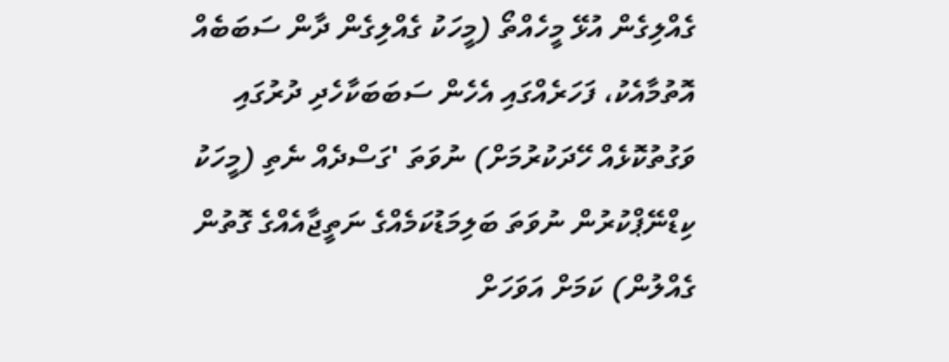ގެއްލިގެން އުޅޭ މީހެއްތޯ (މީހަކު ގެއްލިގެން ދާން ސަބަބެއް އޮތުމާއެކު، ފަހަރެއްގައި އެހެން ސަބަބަކާހެދި ދުރުގައި ވަގުތުކޮޅެއް ހޭދަކުރުމަށް) ނުވަތަ 'ގަސްދެއް ނެތި (މީހަކު ކިޑްނޭޕްކުރުން ނުވަތަ ބަލިމަޑުކަމެއްގެ ނަތީޖާއެއްގެ ގޮތުން ގެއްލުން) ކަމަށް އަވަހަށް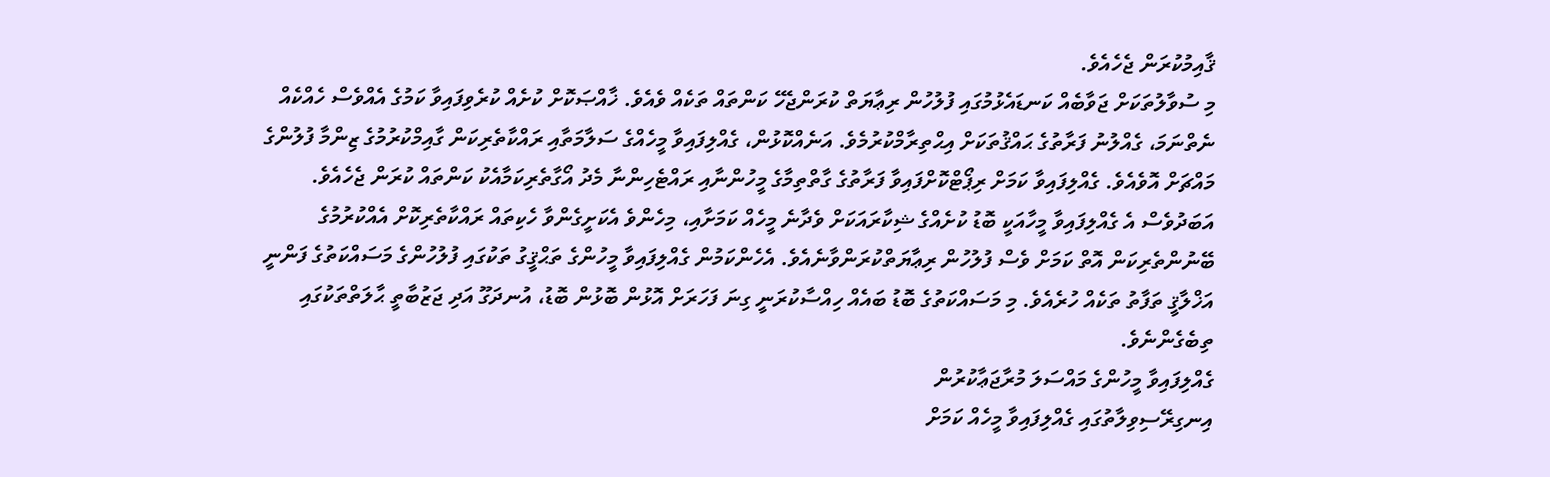ޤާއިމުކުރަން ޖެހެއެވެ.
މި ސުވާލުތަކަށް ޖަވާބެއް ކަނޑައެޅުމުގައި ފުލުހުން ރިޢާޔަތް ކުރަންޖެހޭ ކަންތައް ތަކެއް ވެއެވެ. ޚާއްޞަކޮށް ކުށެއް ކުރެވިފައިވާ ކަމުގެ އެއްވެސް ހެއްކެއް ނެތްނަމަ، ގެއްލުނު ފަރާތުގެ ޙައްޤުތަކަށް އިޙްތިރާމްކުރުމެވެ. އަނެއްކޮޅުން، ގެއްލިފައިވާ މީހެއްގެ ސަލާމަތާއި ރައްކާތެރިކަން ގާއިމްކުރުމުގެ ޒިންމާ ފުލުންގެ މައްޗަށް އޮވެއެވެ. ގެއްލިފައިވާ ކަމަށް ރިޕޯޓްކޮށްފައިވާ ފަރާތުގެ ގާތްތިމާގެ މީހުންނާއި ރައްޓެހިންނާ މެދު އޯގާތެރިކަމާއެކު ކަންތައް ކުރަން ޖެހެއެވެ. އަބަދުވެސް އެ ގެއްލިފައިވާ މީހާއަކީ ބޮޑު ކުށެއްގެ ޝިކާރައަކަށް ވެދާނެ މީހެއް ކަމަށާއި، މިހެންވެ އެކަށީގެންވާ ހެކިތައް ރައްކާތެރިކޮށް އެއްކުރުމުގެ ބޭނުންތެރިކަން އޮތް ކަމަށް ވެސް ފުލުހުން ރިޢާޔަތްކުރަންވާނެއެވެ. އެހެންކަމުން ގެއްލިފައިވާ މީހުންގެ ތަޙްޤީގު ތަކުގައި ފުލުހުންގެ މަސައްކަތުގެ ފަންނީ އަޚްލާޤީ ތަފާތު ތަކެއް ހުރެއެވެ. މި މަސައްކަތުގެ ބޮޑު ބައެއް ހިއްސާކުރަނީ ގިނަ ފަހަރަށް އޮޅުން ބޮޅުން ބޮޑު، އުނދަގޫ އަދި ޖަޒުބާތީ ޙާލަތްތަކުގައި ތިބެގެންނެވެ.
ގެއްލިފައިވާ މީހުންގެ މައްސަލަ މުރާޖަޢާކުރުން
އިނގިރޭސިވިލާތުގައި ގެއްލިފައިވާ މީހެއް ކަމަށް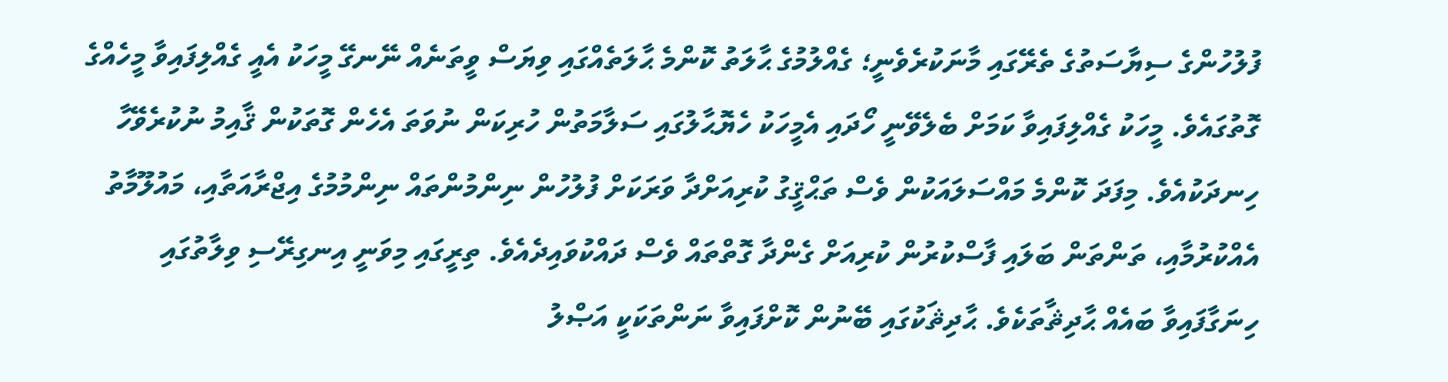ފުލުހުންގެ ސިޔާސަތުގެ ތެރޭގައި މާނަކުރެވެނީ؛ ގެއްލުމުގެ ޙާލަތު ކޮންމެ ޙާލަތެއްގައި ވިޔަސް ވީތަނެއް ނޭނގޭ މީހަކު އެއީ ގެއްލިފައިވާ މީހެއްގެ ގޮތުގައެވެ. މީހަކު ގެއްލިފައިވާ ކަމަށް ބެލެވޭނީ ހޯދައި އެމީހަކު ހެޔޮޙާލުގައި ސަލާމަތުން ހުރިކަން ނުވަތަ އެހެން ގޮތަކުން ޤާއިމު ނުކުރެވޭހާ ހިނދަކުއެވެ. މިފަދަ ކޮންމެ މައްސަލައަކުން ވެސް ތަޙްޤީގު ކުރިއަށްދާ ވަރަކަށް ފުލުހުން ނިންމުންތައް ނިންމުމުގެ އިޖްރާއަތާއި، މައުލޫމާތު އެއްކުރުމާއި، ތަންތަން ބަލައި ފާސްކުރުން ކުރިއަށް ގެންދާ ގޮތްތައް ވެސް ދައްކުވައިދެއެވެ. ތިރީގައި މިވަނީ އިނގިރޭސި ވިލާތުގައި ހިނަގާފައިވާ ބައެއް ޙާދިޘާތަކެވެ. ޙާދިޘަކުގައި ބޭނުން ކޮށްފައިވާ ނަންތަކަކީ އަޞްލު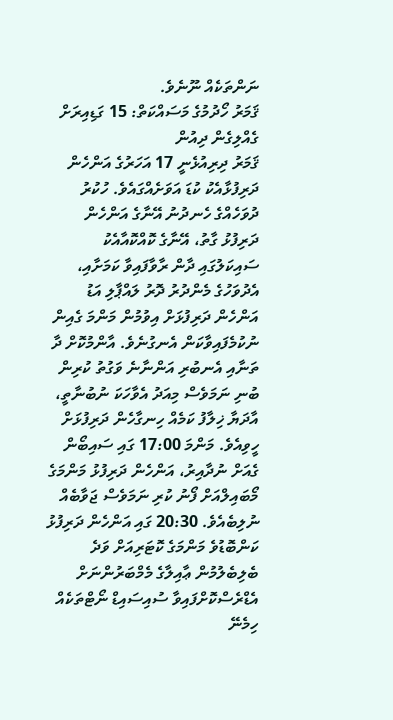ނަންތަކެއް ނޫނެވެ.
ޤަމަރު ހޯދުމުގެ މަސައްކަތް: 15 ގަޑިއިރަށް ގެއްލިގެން ދިއުން
ޤަމަރު ދިރިއުޅެނީ 17 އަހަރުގެ އަންހެން ދަރިފުޅާއެކު ކުޑަ އަވަށެއްގައެވެ. ހުކުރު ދުވަހެއްގެ ހެނދުނު އޭނާގެ އަންހެން ދަރިފުޅު ގާތު، އޭނާގެ ކޮއްކޮއާއެކު ސައިކަލުގައި ދާން ރާވާފައިވާ ކަމަށާއި، އެދުވަހުގެ މެންދުރު ދޮރު ލައްޕާލި އަޑު އަންހެން ދަރިފުޅަށް އިވުމުން މަންމަ ގެއިން ނުކުމެފައިވާކަން އެނގުނެވެ. އާންމުކޮށް ދާ ތަނާއި އެނބުރި އަންނާނެ ވަގުތު ކުރިން ބުނި ނަމަވެސް މިއަދު އެވާހަކަ ނުބުނާތީ، އާދަޔާ ޚިލާފު ކަމެއް ހިނގާހެން ދަރިފުޅަށް ހީވިއެވެ. މަންމަ 17:00 ގައި ސައިބޯން ގެއަށް ނުދާއިރު، އަންހެން ދަރިފުޅު މަންމަގެ މޯބައިލްއަށް ފޯނު ކުރި ނަމަވެސް ޖަވާބެއް ނުލިބެއެވެ. 20:30 ގައި އަންހެން ދަރިފުޅު ކަންބޮޑުވެ މަންމަގެ ކޮޓަރިއަށް ވަދެ ބެލިބެލުމުން ޢާއިލާގެ މެމްބަރުންނަށް އެޑްރެސްކޮށްފައިވާ ސުއިސައިޑް ނޯޓްތަކެއް ހިމެނޭ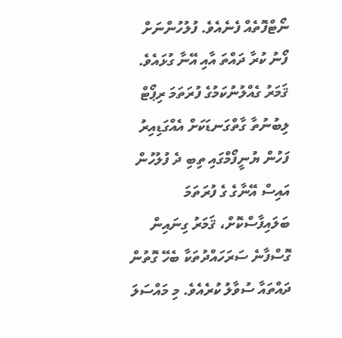ނޯޓްފޮތެއް ފެނެއެވެ. ފުލުހުންނަށް ފޯނު ކުރާ ދައްތަ އާއި އޭނާ ގުޅައެވެ.
ޤަމަރު ގެއްލުނުކަމުގެ ފުރަތަމަ ރިޕޯޓް ލިބުނުތާ ގާތްގަނޑަކަށް އެއްގަޑިއިރު ފަހުން ޔުނީފޯމްގައި ތިބި ދެ ފުލުހުން އައިސް އޭނާގެ ގެ ފުރަތަމަ ބަލައިފާސްކޮށް، ޤަމަރު ގިނައިން ގޮސްފާނެ ސަރަހައްދުތަކާ ބެހޭ ގޮތުން ދައްތައާ ސުވާލު ކުރެއެވެ. މި މައްސަލަ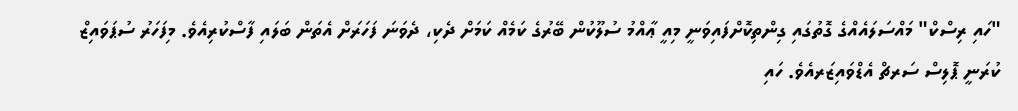"ހައި ރިސްކް" މައްސަލައެއްގެ ގޮތުގައި ގިންތިކޮށްފައިވަނީ މިއީ ޢާއްމު ސުލޫކުން ބޭރުގެ ކަމެއް ކަމަށް ދެކި، ދެވަނަ ފަހަރަށް އެތަން ބަލައި ފާސްކުރިއެވެ. މިފަހަރު ސުޕަވައިޒް ކުރަނީ ޕޮލިސް ސަރޗް އެޑްވައިޒަރއެވެ. ހައި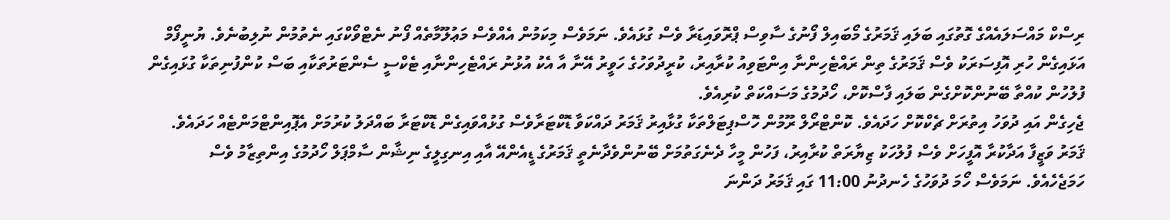ރިސްކް މައްސަލައެއްގެ ގޮތުގައި ބަލައި ޤަމަރުގެ މޯބައިލް ފޯނުގެ ސާވިސް ޕްރޮވައިޑަރާ ވެސް ގުޅައެވެ. ނަމަވެސް މިކަމުން އެއްވެސް މަޢުލޫމާތެއް ފޯނު ނެޓްވޯކްގައި ނެތުމުން ނުލިބުނެވެ. ޔުނީފޯމް އަޅައިގެން ހުރި އޮފިސަރަކު ވެސް ޤަމަރުގެ ތިން ރައްޓެހިންނާ އިންޓަވިއު ކުރާއިރު، ކުރީދުވަހުގެ ހަވީރު އޭނާ އާ އެކު އުޅުނު ރައްޓެހިންނާއި ޓެކްސީ ސެންޓަރުތަކާއި ބަސް ކުންފުނިތަކާ ގުޅައިގެން ފުލުހުން ކުއްތާ ބޭނުންކޮށްގެން ބަލައި ފާސްކޮށް، ހޯދުމުގެ މަސައްކަތް ކުރިއެވެ.
ޖެހިގެން އައި ދުވަހު އިތުރަށް ޗެކްކޮށް ހަދައެވެ. ކޮންޓްރޯލް ރޫމުން ހޮސްޕިޓަލްތަކާ ގުޅާއިރު ޤަމަރު ދައްކަވާ ޑޮކްޓަރާވެސް ގުޅުއްވައިގެން ޑޮކްޓަރާ ބައްދަލު ކުރުމަށް އެޕޮއިންޓްމަންޓެއް ހަދައެވެ. ޤަމަރު ވަޒީފާ އަދާކުރާ އޮފީހަށް ވެސް ފުލުހަކު ޒިޔާރަތް ކުރާއިރު، ފަހުން މީހާ ދެނެގަތުމަށް ބޭނުންވެދާނެތީ ޤަމަރުގެ ޑީއެންއޭ އާއި އިނގިލީގެ ނިޝާން ސާމްޕަލް ހޯދުމުގެ އިންތިޒާމު ވެސް ހަމަޖެހެއެވެ. ނަމަވެސް ހޯމަ ދުވަހުގެ ހެނދުނު 11:00 ގައި ޤަމަރު ދަންނަ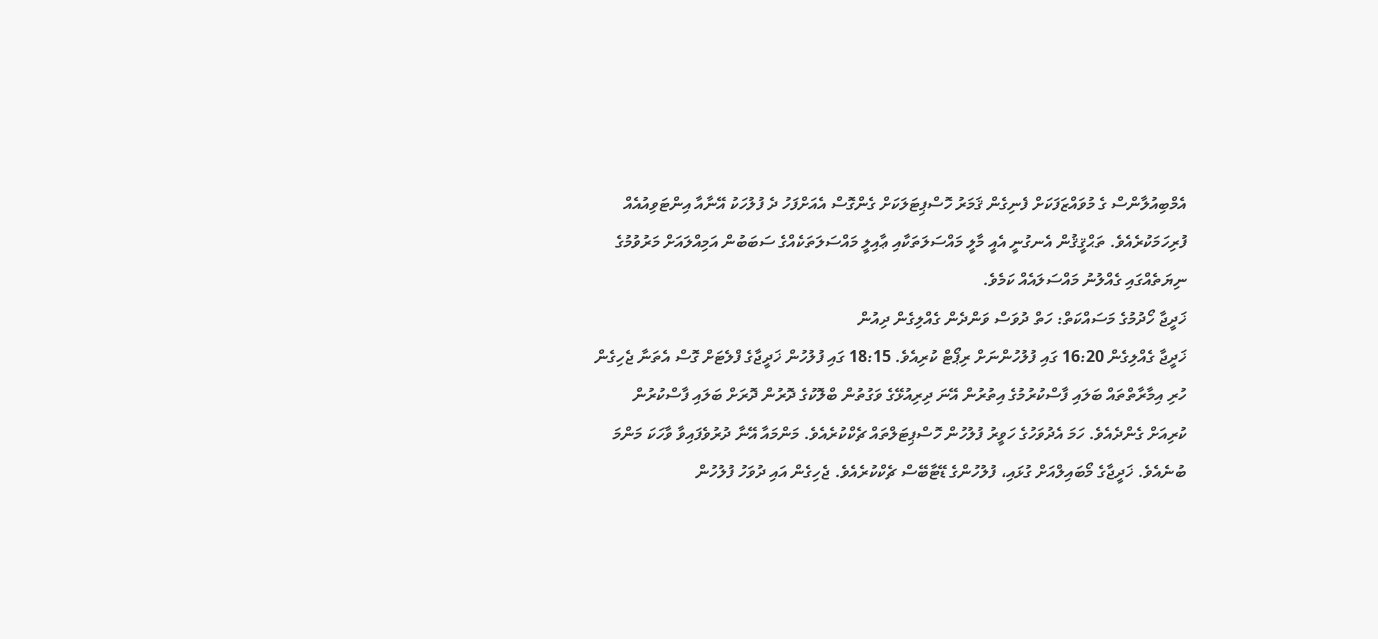އެމްބިއުލާންސް ގެ މުވައްޒަފަކަށް ފެނިގެން ޤަމަރު ހޮސްޕިޓަލަކަށް ގެންގޮސް އެއަށްފަހު ދެ ފުލުހަކު އޭނާއާ އިންޓަވިއުއެއް ފުރިހަމަކުރެއެވެ. ތަޙްޤީޤުން އެނގުނީ އެއީ މާލީ މައްސަލަތަކާއި ޢާއިލީ މައްސަލަތަކެއްގެ ސަބަބުން އަމިއްލައަށް މަރުވުމުގެ ނިޔަތެއްގައި ގެއްލުނު މައްސަލައެއް ކަމެވެ.
ޚަދީޖާ ހޯދުމުގެ މަސައްކަތް: ހަތް ދުވަސް ވަންދެން ގެއްލިގެން ދިއުން
ޚަދީޖާ ގެއްލިގެން 16:20 ގައި ފުލުހުންނަށް ރިޕޯޓް ކުރިއެވެ. 18:15 ގައި ފުލުހުން ޚަދީޖާގެ ފްލެޓަށް ގޮސް އެތަނާ ޖެހިގެން ހުރި އިމާރާތްތައް ބަލައި ފާސްކުރުމުގެ އިތުރުން އޭނަ ދިރިއުޅޭގެ ވަގުތުން ބްލޮކުގެ ދޮރުން ދޮރަށް ބަލައި ފާސްކުރުން ކުރިއަށް ގެންދެއެވެ. ހަމަ އެދުވަހުގެ ހަވީރު ފުލުހުން ހޮސްޕިޓަލްތައް ޗެކްކުރެއެވެ. މަންމައާ އޭނާ ދުރުވެފައިވާ ވާހަކަ މަންމަ ބުނެއެވެ. ޚަދީޖާގެ މޯބައިލްއަށް ގުޅައި، ފުލުހުންގެ ޑޭޓާބޭސް ޗެކްކުރެއެވެ. ޖެހިގެން އައި ދުވަހު ފުލުހުން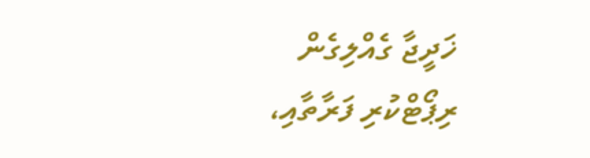ޚަދީޖާ ގެއްލިގެން ރިޕޯޓްކުރި ފަރާތާއި،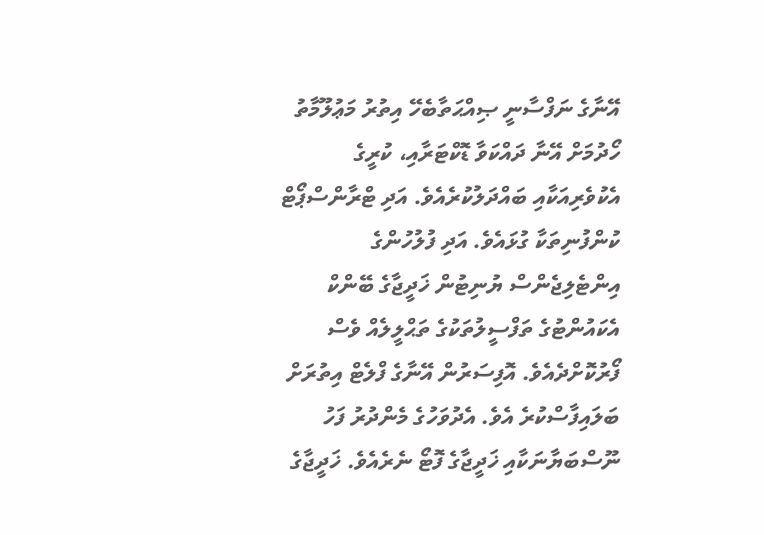އޭނާގެ ނަފްސާނީ ޞިއްޙަތާބެހޭ އިތުރު މަޢުލޫމާތު ހޯދުމަށް އޭނާ ދައްކަވާ ޑޮކްޓަރާއި، ކުރީގެ އެކުވެރިއަކާއި ބައްދަލުކުރެއެވެ. އަދި ޓްރާންސްޕޯޓް ކުންފުނިތަކާ ގުޅައެވެ. އަދި ފުލުހުންގެ އިންޓެލިޖެންސް ޔުނިޓުން ޚަދީޖާގެ ބޭންކް އެކައުންޓުގެ ތަފްސީލުތަކުގެ ތަޙްލީލެއް ވެސް ފޯރުކޮށްދެއެވެ. އޮފިސަރުން އޭނާގެ ފްލެޓް އިތުރަށް ބަލައިފާސްކުރެ އެވެ. އެދުވަހުގެ މެންދުރު ފަހު ނޫސްބަޔާނަކާއި ޚަދީޖާގެ ފޮޓޯ ނެރެއެވެ. ޚަދީޖާގެ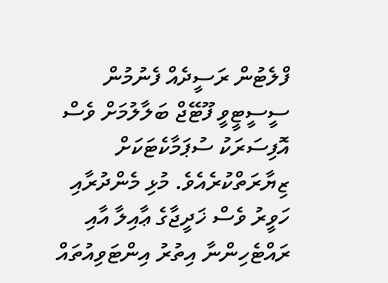ފްލެޓުން ރަސީދެއް ފެނުމުން ސީސީޓީވީ ފޫޓޭޖް ބަލާލުމަށް ވެސް އޮފިސަރަކު ސުޕަމާކެޓަކަށް ޒިޔާރަތްކުރެއެވެ. މުޅި މެންދުރާއި ހަވީރު ވެސް ޚަދީޖާގެ ޢާއިލާ އާއި ރައްޓެހިންނާ އިތުރު އިންޓަވިއުތައް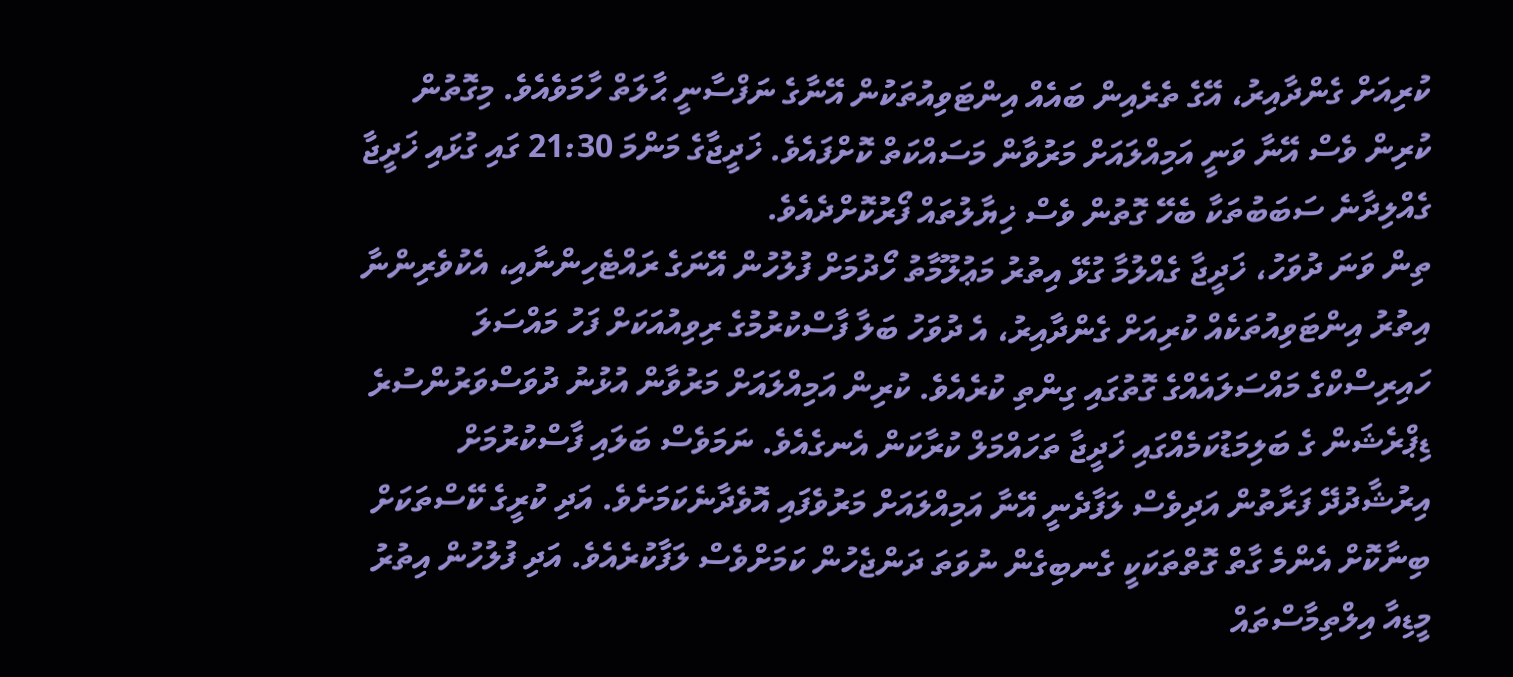ކުރިއަށް ގެންދާއިރު، އޭގެ ތެރެއިން ބައެއް އިންޓަވިއުތަކުން އޭނާގެ ނަފްސާނީ ޙާލަތް ހާމަވެއެވެ. މިގޮތުން ކުރިން ވެސް އޭނާ ވަނީ އަމިއްލައަށް މަރުވާން މަސައްކަތް ކޮށްފައެވެ. ޚަދީޖާގެ މަންމަ 21:30 ގައި ގުޅައި ޚަދީޖާ ގެއްލިދާނެ ސަބަބުތަކާ ބެހޭ ގޮތުން ވެސް ޚިޔާލުތައް ފޯރުކޮށްދެއެވެ.
ތިން ވަނަ ދުވަހު، ޚަދީޖާ ގެއްލުމާ ގުޅޭ އިތުރު މަޢުލޫމާތު ހޯދުމަށް ފުލުހުން އޭނަގެ ރައްޓެހިންނާއި، އެކުވެރިންނާ އިތުރު އިންޓަވިއުތަކެއް ކުރިއަށް ގެންދާއިރު، އެ ދުވަހު ބަލާ ފާސްކުރުމުގެ ރިވިއުއަކަށް ފަހު މައްސަލަ ހައިރިސްކްގެ މައްސަލައެއްގެ ގޮތުގައި ގިންތި ކުރެއެވެ. ކުރިން އަމިއްލައަށް މަރުވާން އުޅުނު ދުވަސްވަރުންސުރެ ޑިޕްރެޝަން ގެ ބަލިމަޑުކަމެއްގައި ޚަދީޖާ ތަހައްމަލް ކުރާކަން އެނގެއެވެ. ނަމަވެސް ބަލައި ފާސްކުރުމަށް އިރުޝާދުދޭ ފަރާތުން އަދިވެސް ލަފާދެނީ އޭނާ އަމިއްލައަށް މަރުވެފައި އޮވެދާނެކަމަށެވެ. އަދި ކުރީގެ ކޭސްތަކަށް ބިނާކޮށް އެންމެ ގާތް ގޮތްތަކަކީ ގެނބިގެން ނުވަތަ ދަންޖެހުން ކަމަށްވެސް ލަފާކުރެއެވެ. އަދި ފުލުހުން އިތުރު މީޑިއާ އިލްތިމާސްތައް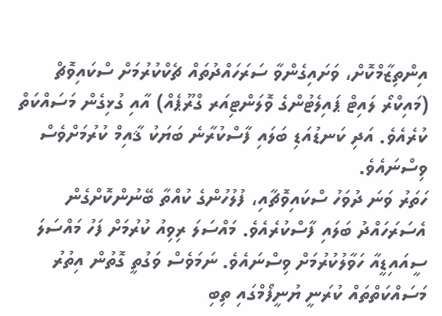އިންތިޒާމްކޮށް، ވަށައިގެންވާ ސަރަހައްދުތައް ޗެކްކުރުމަށް ސްކައިވޮޗް (މައިކްރޯ ލައިޓް ޕައިލެޓުންގެ ވޮލަންޓިއަރ ގްރޫޕެއް) އާއި ގުޅިގެން މަސައްކަތް ކުރެއެވެ. އަދި ކަނޑުއަޑި ބަލައި ފާސްކުރާނެ ބަޔަކު ޤާއިމް ކުރުމަށްވެސް ވިސްނައެވެ.
ހަތަރު ވަނަ ދުވަހު ސްކައިވޮޗާއި، ފުލުހުންގެ ކުއްތާ ބޭނުންކޮށްގެން އެސަރަހައްދު ބަލައި ފާސްކުރެއެވެ. މައްސަލަ ރިވިއު ކުރުމަށް ފަހު މައްސަލަ ސީއައިޑީއާ ހަވާލުކުރުމަށް ވިސްނައެވެ. ނަމަވެސް ވަގުތީ ގޮތުން އިތުރު މަސައްކަތްތައް ކުރަނީ ޔުނީފޯމްގައި ތިބި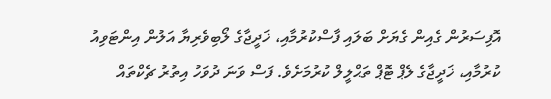އޮފިސަރުން ގެއިން ގެޔަށް ބަލައި ފާސްކުރުމާއި، ޚަދީޖާގެ ލޯބިވެރިޔާ އަލުން އިންޓަވިއު ކުރުމާއި، ޚަދީޖާގެ ލެޕް ޓޮޕް ތަޙްލީލް ކުރުމަށެވެ. ފަސް ވަނަ ދުވަހު އިތުރު ޗެކްތައް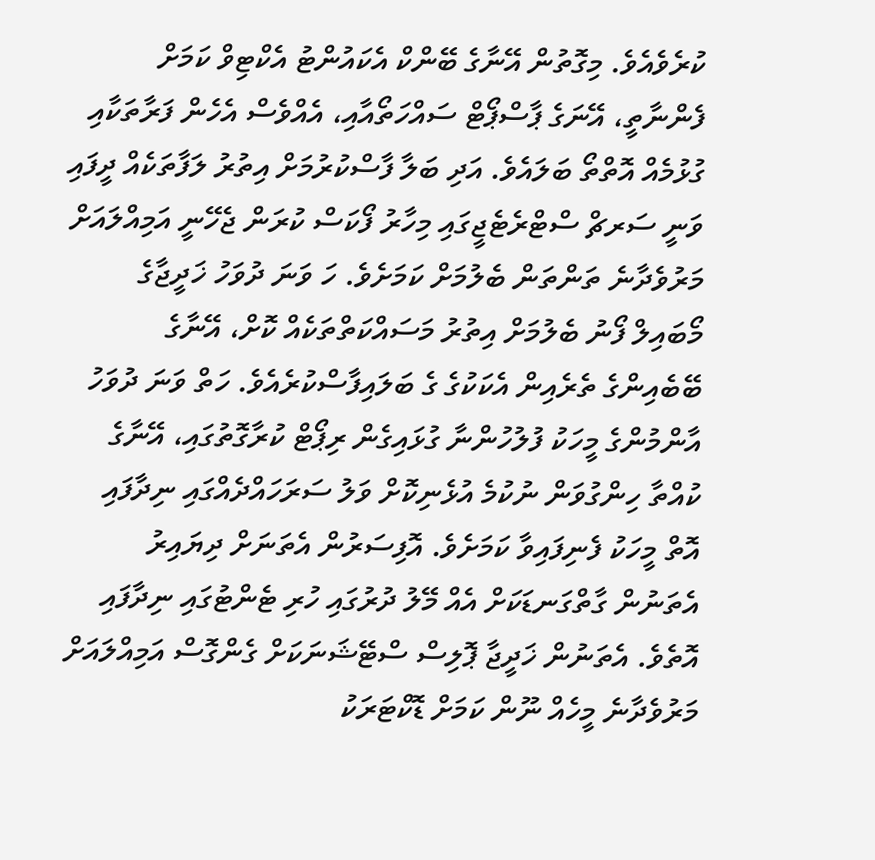ކުރެވެއެވެ. މިގޮތުން އޭނާގެ ބޭންކް އެކައުންޓު އެކްޓިވް ކަމަށް ފެންނާތީ، އޭނަގެ ޕާސްޕޯޓް ސައްހަތޯއާއި، އެއްވެސް އެހެން ފަރާތަކާއި ގުޅުމެއް އޮތްތޯ ބަލައެވެ. އަދި ބަލާ ފާސްކުރުމަށް އިތުރު ލަފާތަކެއް ދީފައި ވަނީ ސަރޗް ސްޓްރެޓެޖީގައި މިހާރު ފޯކަސް ކުރަން ޖެހޭނީ އަމިއްލައަށް މަރުވެދާނެ ތަންތަން ބެލުމަށް ކަމަށެވެ. ހަ ވަނަ ދުވަހު ޚަދީޖާގެ މޯބައިލް ފޯނު ބެލުމަށް އިތުރު މަސައްކަތްތަކެއް ކޮށް، އޭނާގެ ބޭބެއިންގެ ތެރެއިން އެކަކުގެ ގެ ބަލައިފާސްކުރެއެވެ. ހަތް ވަނަ ދުވަހު އާންމުންގެ މީހަކު ފުލުހުންނާ ގުޅައިގެން ރިޕޯޓް ކުރާގޮތުގައި، އޭނާގެ ކުއްތާ ހިންގުވަން ނުކުމެ އުޅެނިކޮށް ވަލު ސަރަހައްދެއްގައި ނިދާފައި އޮތް މީހަކު ފެނިފައިވާ ކަމަށެވެ. އޮފިސަރުން އެތަނަށް ދިޔައިރު އެތަނުން ގާތްގަނޑަކަށް އެއް މޭލު ދުރުގައި ހުރި ޓެންޓުގައި ނިދާފައި އޮތެވެ. އެތަނުން ޚަދީޖާ ޕޮލިސް ސްޓޭޝަނަކަށް ގެންގޮސް އަމިއްލައަށް މަރުވެދާނެ މީހެއް ނޫން ކަމަށް ޑޮކްޓަރަކު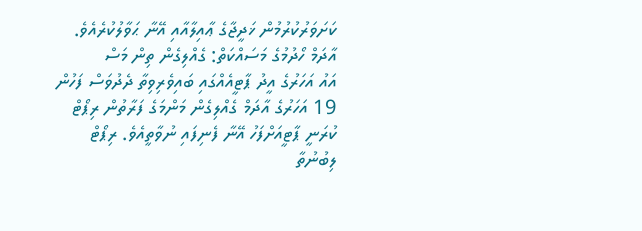ކަށަވަރުކުރުމުން ޚަދީޖާގެ ޢާއިލާއާއި އޭނާ ޙަވާލުކުރެއެވެ.
އާދަމް ހޯދުމުގެ މަސައްކަތް: ގެއްލިގެން ތިން މަސް
އައު އަހަރުގެ އީދު ޕާޓީއެއްގައި ބައިވެރިވިތާ ދެދުވަސް ފަހުން 19 އަހަރުގެ އާދަމް ގެއްލިގެން މަންމަގެ ފަރާތުން ރިޕޯޓް ކުރަނީ ޕާޓީއަށްފަހު އޭނާ ފެނިފައި ނުވާތީއެވެ. ރިޕޯޓް ލިބުނުތާ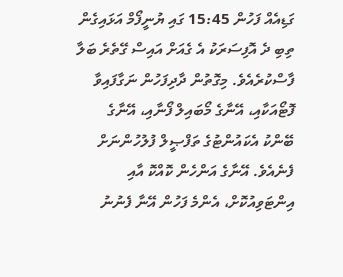ގަޑިއެއް ފަހުން 15:45 ގައި ޔުނީފޯމް އަޅައިގެން ތިބި ދެ އޮފިސަރަކު އެ ގެއަށް އައިސް ގޭތެރެ ބަލާ ފާސްކުރެއެވެ. މިގޮތުން ދާދިފަހުން ނަގާފައިވާ ފޮޓޯއަކާއި، އޭނާގެ މޯބައިލް ފޯނާއި، އޭނާގެ ބޭންކު އެކައުންޓުގެ ތަފްޞީލް ފުލުހުންނަށް ފެނެއެވެ. އޭނާގެ އަންހެން ކޮއްކޮ އާއި އިންޓަވިއުކޮށް، އެންމެ ފަހުން އޭނާ ފެނުނު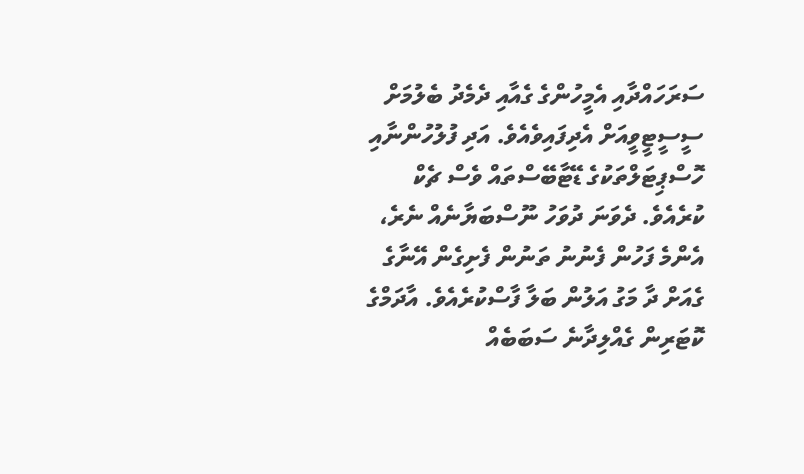ސަރަހައްދާއި އެމީހުންގެ ގެއާއި ދެމެދު ބެލުމަށް ސީސީޓީވީއަށް އެދިފައިވެއެވެ. އަދި ފުލުހުންނާއި ހޮސްޕިޓަލްތަކުގެ ޑޭޓާބޭސްތައް ވެސް ޗެކް ކުރެއެވެ. ދެވަނަ ދުވަހު ނޫސްބަޔާނެއް ނެރެ، އެންމެ ފަހުން ފެނުނު ތަނުން ފެށިގެން އޭނާގެ ގެއަށް ދާ މަގު އަލުން ބަލާ ފާސްކުރެއެވެ. އާދަމްގެ ކޮޓަރިން ގެއްލިދާނެ ސަބަބެއް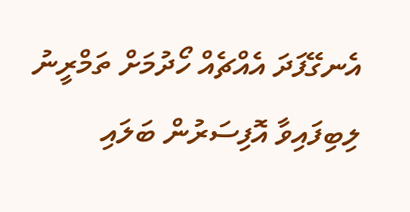އެނގޭފަދަ އެއްޗެއް ހޯދުމަށް ތަމްރީނު ލިބިފައިވާ އޮފިސަރުން ބަލައި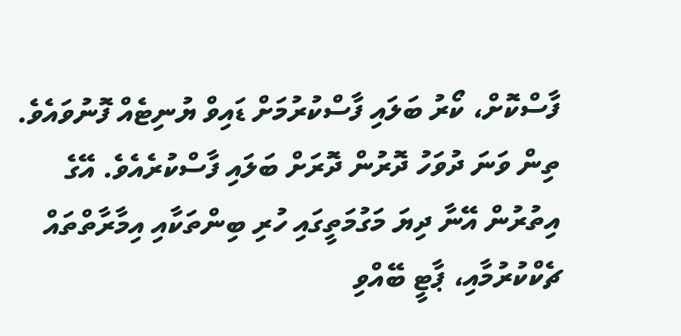ފާސްކޮށް، ކޯރު ބަލައި ފާސްކުރުމަށް ޑައިވް ޔުނިޓެއް ފޮނުވައެވެ.
ތިން ވަނަ ދުވަހު ދޮރުން ދޮރަށް ބަލައި ފާސްކުރެއެވެ. އޭގެ އިތުރުން އޭނާ ދިޔަ މަގުމަތީގައި ހުރި ބިންތަކާއި އިމާރާތްތައް ޗެކްކުރުމާއި، ޕާޓީ ބޭއްވި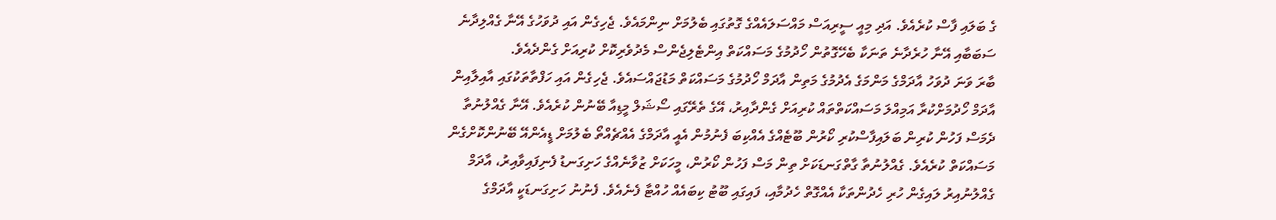ގެ ބަލައި ފާސް ކުރެއެވެ. އަދި މިއީ ސީރިއަސް މައްސަލައެއްގެ ގޮތުގައި ބެލުމަށް ނިންމައެވެ. ޖެހިގެން އައި ދުވަހުގެ އޭނާ ގެއްލިދާނެ ސަބަބާއި އޭނާ ހުރެދާނެ ތަނަކާ ބެހޭގޮތުން ހޯދުމުގެ މަސައްކަތް އިންޓެލިޖެންސް މެދުވެރިކޮށް ކުރިއަށް ގެންދެއެވެ.
ބާރަ ވަނަ ދުވަހު އާދަމްގެ މަންމަގެ އެދުމުގެ މަތިން އާދަމް ހޯދުމުގެ މަސައްކަތް މަޑުޖައްސައެވެ. ޖެހިގެން އައި ހަފްތާތަކުގައި އާއިލާއިން އާދަމް ހޯދުމަށްކުރާ އަމިއްލަ މަސައްކަތްތައް ކުރިއަށް ގެންދާއިރު، އޭގެ ތެރޭގައި ސޯޝަލް މީޑިއާ ބޭނުން ކުރެއެވެ. އޭނާ ގެއްލުނުތާ ދެމަސް ފަހުން ކުރިން ބަލައިފާސްކުރި ކޯރުން ބޫޓެއްގެ އެއްކިބަ ފެނުމުން އެއީ އާދަމްގެ އެއްޗެއްތޯ ބެލުމަށް ޑީއެންއޭ ބޭނުންކޮށްގެން މަސައްކަތް ކުރެއެވެ. ގެއްލުނުތާ ގާތްގަނޑަކަށް ތިން މަސް ފަހުން ކޯރުން، މީހަކަށް ޒުވާނެއްގެ ހަށިގަނޑު ފެނިފައިވާއިރު، އާދަމް ގެއްލުނުއިރު ލައިގެން ހުރި ހެދުންތަކާ އެއްގޮތް ހެދުމާއި، ފައިގައި ބޫޓު ކިބައެއް ހުއްޓާ ފެނެއެވެ. ފެނުނު ހަށިގަނޑަކީ އާދަމްގެ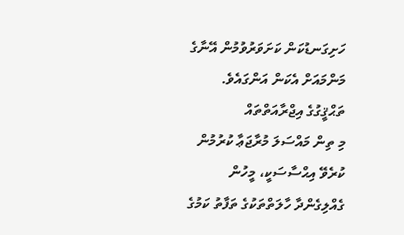ހަށިގަނޑުކަން ކަށަވަރުވުމުން އޭނާގެ މަންމައަށް އެކަން އަންގައެވެ.
ތަޙްޤީގުގެ އިޖްރާއަތްތައް
މި ތިން މައްސަލަ މުރާޖަޢާ ކުރުމުން ކުރެވޭ އިޙްސާސަކީ، މީހުން ގެއްލިގެންދާ ހާލަތްތަކުގެ ތަފާތު ކަމުގެ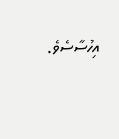އިހުސާސެވެ.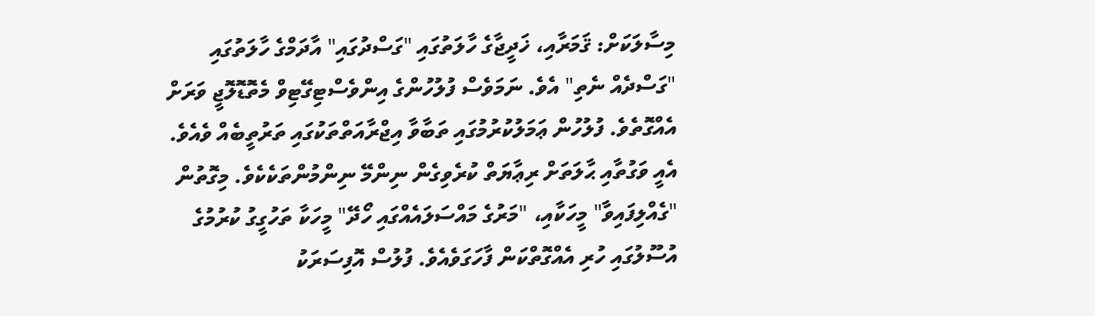މިސާލަކަށް: ޤަމަރާއި، ޚަދީޖާގެ ހާލަތުގައި "ގަސްދުގައި" އާދަމްގެ ހާލަތުގައި "ގަސްދެއް ނެތި" އެވެ. ނަމަވެސް ފުލުހުންގެ އިންވެސްޓިގޭޓިވް މެތޮޑޮލޮޖީ ވަރަށް އެއްގޮތެވެ. ފުލުހުން ޢަމަލުކުރުމުގައި ތަބާވާ އިޖްރާއަތްތަކުގައި ތަރުތީބެއް ވެއެވެ. އެއީ ވަގުތާއި ޙާލަތަށް ރިޢާޔަތް ކުރެވިގެން ނިންމޭ ނިންމުންތަކެކެވެ. މިގޮތުން "ގެއްލިފައިވާ" މީހަކާއި، "މަރުގެ މައްސަލައެއްގައި ހޯދޭ" މީހަކާ ތަހުގީގު ކުރުމުގެ އުސޫލުގައި ހުރި އެއްގޮތްކަން ފާހަގަވެއެވެ. ފުލުސް އޮފިސަރަކު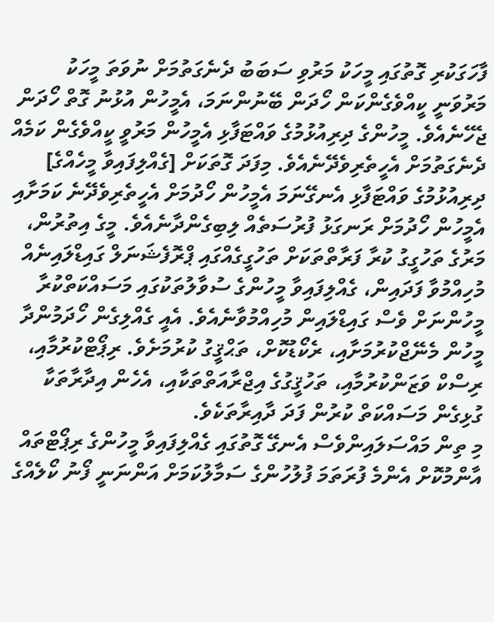ފާހަގަކުރި ގޮތުގައި މީހަކު މަރުވި ސަބަބު ދެނެގަތުމަށް ނުވަތަ މީހަކު މަރުވަނީ ކީއްވެގެންކަން ހޯދަން ބޭނުންނަމަ، އެމީހުން އުޅުނު ގޮތް ހޯދަން ޖެހޭނެއެވެ. މީހުންގެ ދިރިއުޅުމުގެ ވައްޓަފާޅި އެމީހުން މަރުވީ ކީއްވެގެން ކަމެއް ދެނެގަތުމަށް އެހީތެރިވެދޭނެއެވެ. މިފަދަ ގޮތަކަށް [ގެއްލިފައިވާ މީހެއްގެ] ދިރިއުޅުމުގެ ވައްޓަފާޅި އެނގޭނަމަ އެމީހުން ހޯދުމަށް އެހީތެރިވެދޭނެ ކަމަށާއި އެމީހުން ހޯދުމަށް ރަނގަޅު ފުރުސަތެއް ލިބިގެންދާނެއެވެ. މީގެ އިތުރުން، މަރުގެ ތަހުގީގު ކުރާ ފަރާތްތަކަށް ތަހުގީގެއްގައި ޕްރޮފެޝަނަލް ގައިޑްލައިނެއް މުހިއްމުވާ ފަދައިން، ގެއްލިފައިވާ މީހުންގެ ސުވާލުތަކުގައި މަސައްކަތްކުރާ މީހުންނަށް ވެސް ގައިޑްލައިން މުހިއްމުވާނެއެވެ. އެއީ ގެއްލިގެން ހޯދަމުންދާ މީހުން މެނޭޖްކުރުމަށާއި، ރެކޯޑުކޮށް، ތަޙްޤީގު ކުރުމަށެވެ. ރިޕޯޓްކުރުމާއި، ރިސްކް ވަޒަންކުރުމާއި، ތަހުޤީގުގެ އިޖްރާއަތްތަކާއި، އެހެން އިދާރާތަކާ ގުޅިގެން މަސައްކަތް ކުރުން ފަދަ ދާއިރާތަކެވެ.
މި ތިން މައްސަލައިންވެސް އެނގޭ ގޮތުގައި ގެއްލިފައިވާ މީހުންގެ ރިޕޯޓްތައް އާންމުކޮށް އެންމެ ފުރަތަމަ ފުލުހުންގެ ސަމާލުކަމަށް އަންނަނީ ފޯނު ކޯލެއްގެ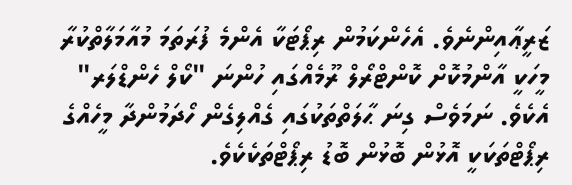ޒަރީޢާއިންނެވެ. އެހެންކަމުން ރިޕޯޓަކާ އެންމެ ފުރަތަމަ މުއާމަލާތްކުރާ މީހަކީ އާންމުކޮށް ކޮންޓްރޯލް ރޫމެއްގައި ހުންނަ "ކޯލް ހެންޑްލަރ" އެކެވެ. ނަމަވެސް ގިނަ ޙާލަތްތަކުގައި ގެއްލިގެން ހޯދަމުންދާ މީހެއްގެ ރިޕޯޓްތަކަކީ އޮޅުން ބޮޅުން ބޮޑު ރިޕޯޓްތަކެކެވެ.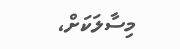މިސާލަކަށް،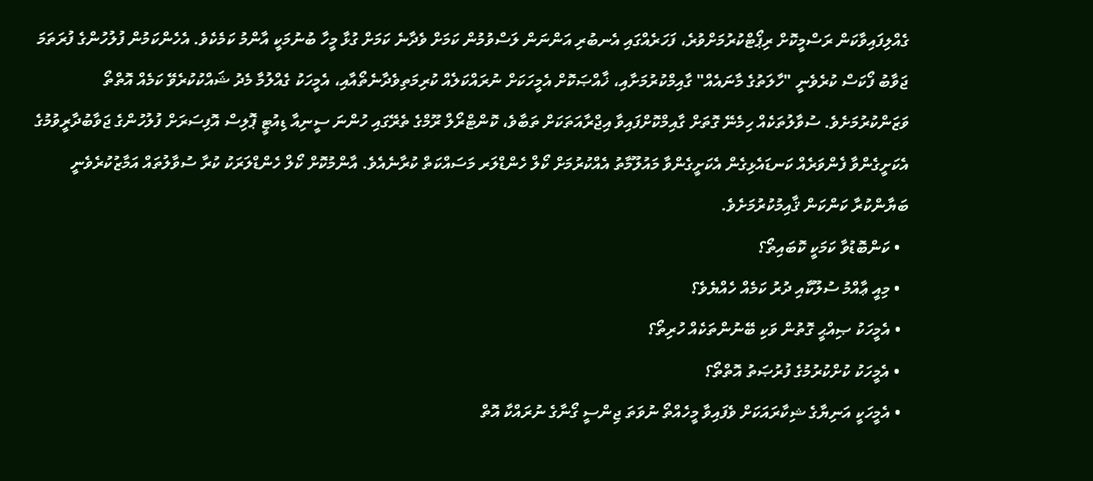ގެއްލިފައިވާކަން ރަސްމީކޮށް ރިޕޯޓްކުރުމަށްވުރެ، ފަހަރެއްގައި އެނބުރި އަންނަން ލަސްވުމުން ކަމަށް ވެދާނެ ކަމަށް ގުޅާ މީހާ ބުނުމަކީ އާންމު ކަމެކެވެ. އެހެންކަމުން ފުލުހުންގެ ފުރަތަމަ ޖަވާބު ފޯކަސް ކުރެވެނީ "ހާލަތުގެ މާނައެއް" ގާއިމްކުރުމަށާއި، ޚާއްޞަކޮށް އެމީހަކަށް ނުރައްކަލެއް ކުރިމަތިވެދާނެތޯއާއި، އެމީހަކު ގެއްލުމާ މެދު ޝައްކުކުރެވޭ ކަމެއް އޮތްތޯ ވަޒަންކުރުމަށެވެ. ސުވާލުތަކެއް ހިމެނޭ ގޮތަށް ގާއިމްކޮށްފައިވާ އިޖްރާއަތަކަށް ތަބާވެ، ކޮންޓްރޯލް ރޫމްގެ ތެރޭގައި ހުންނަ ސީނިއާ ޑިއުޓީ ޕޮލިސް އޮފިސަރަށް ފުލުހުންގެ ޖަވާބުދާރީވުމުގެ އެކަށީގެންވާ ފެންވަރެއް ކަނޑައެޅިގެން އެކަށީގެންވާ މައުލޫމާތު އެއްކުރުމަށް ކޯލް ހެންޑްލަރ މަސައްކަތް ކުރާނެއެވެ. އާންމުކޮށް ކޯލް ހެންޑްލަރަކު ކުރާ ސުވާލުތައް އަމާޒުކުރެވެނީ ބަޔާންކުރާ ކަންކަން ޤާއިމުކުރުމަށެވެ.
  • ކަންބޮޑުވާ ކަމަކީ ކޮބައިތޯ؟
  • މިއީ ޢާއްމު ސުލޫކާއި ދުރު ކަމެއް ހެއްޔެވެ؟
  • އެމީހަކު ޞިއްޙީ ގޮތުން ވަކި ބޭނުންތަކެއް ހުރިތޯ؟
  • އެމީހަކު ކުށްކުރުމުގެ ފުރުޞަތު އޮތްތޯ؟
  • އެމީހަކީ އަނިޔާގެ ޝިކާރައަކަށް ވެފައިވާ މީހެއްތޯ ނުވަތަ ޖިންސީ ގޯނާގެ ނުރައްކާ އޮތް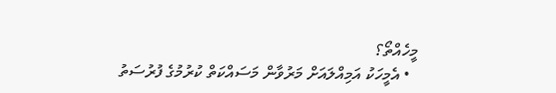މީހެއްތޯ؟
  • އެމީހަކު އަމިއްލައަށް މަރުވާން މަސައްކަތް ކުރުމުގެ ފުރުސަތު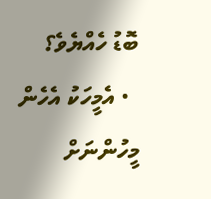ބޮޑު ހެއްޔެވެ؟
  • އެމީހަކު އެހެން މީހުންނަށް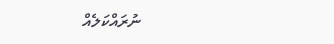ނުރައްކަލެއް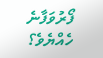ފޯރުވަފާނެ ހެއްޔެވެ؟